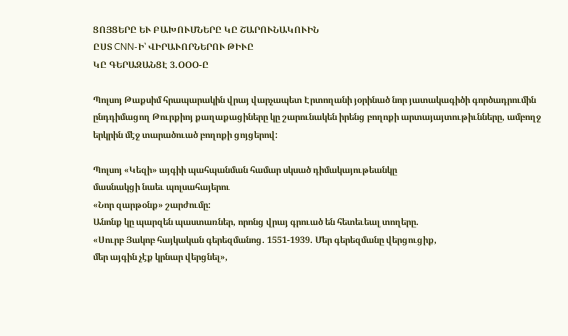ՑՈՅՑԵՐԸ ԵՒ ԲԱԽՈՒՄՆԵՐԸ ԿԸ ՇԱՐՈՒՆԱԿՈՒԻՆ
ԸՍՏ CNN-Ի՝ ՎԻՐԱՒՈՐՆԵՐՈՒ ԹԻՒԸ
ԿԸ ԳԵՐԱԶԱՆՑԷ 3.ՕՕՕ-Ը

Պոլսոյ Թաքսիմ հրապարակին վրայ վարչապետ Էրտողանի յօրինած նոր յատակագիծի գործադրումին ընդդիմացող Թուրքիոյ քաղաքացիները կը շարունակեն իրենց բողոքի արտայայտութիւնները, ամբողջ երկրին մէջ տարածուած բողոքի ցոյցերով:

Պոլսոյ «Կեզի» այգիի պահպանման համար սկսած դիմակայութեանկը
մասնակցի նաեւ պոլսահայերու
«Նոր զարթօնք» շարժումը:
Անոնք կը պարզեն պաստառներ, որոնց վրայ գրուած են հետեւեալ տողերը.
«Սուրբ Յակոբ հայկական գերեզմանոց. 1551-1939. Մեր գերեզմանը վերցուցիք,
մեր այգին չէք կրնար վերցնել»,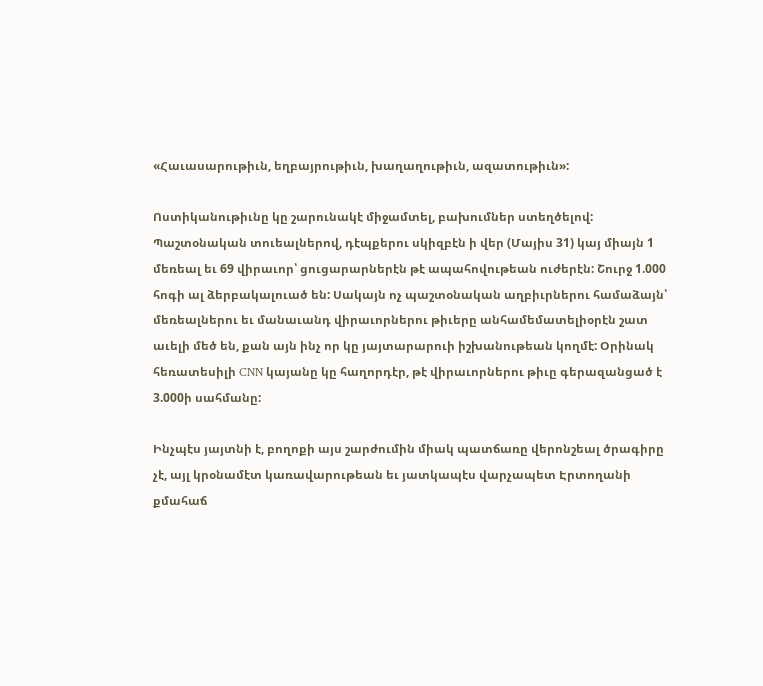«Հաւասարութիւն, եղբայրութիւն, խաղաղութիւն, ազատութիւն»:

Ոստիկանութիւնը կը շարունակէ միջամտել, բախումներ ստեղծելով:
Պաշտօնական տուեալներով, դէպքերու սկիզբէն ի վեր (Մայիս 31) կայ միայն 1 մեռեալ եւ 69 վիրաւոր՝ ցուցարարներէն թէ ապահովութեան ուժերէն: Շուրջ 1.000 հոգի ալ ձերբակալուած են: Սակայն ոչ պաշտօնական աղբիւրներու համաձայն՝ մեռեալներու եւ մանաւանդ վիրաւորներու թիւերը անհամեմատելիօրէն շատ աւելի մեծ են, քան այն ինչ որ կը յայտարարուի իշխանութեան կողմէ: Օրինակ հեռատեսիլի CNN կայանը կը հաղորդէր, թէ վիրաւորներու թիւը գերազանցած է 3.000ի սահմանը:

Ինչպէս յայտնի է, բողոքի այս շարժումին միակ պատճառը վերոնշեալ ծրագիրը չէ, այլ կրօնամէտ կառավարութեան եւ յատկապէս վարչապետ Էրտողանի քմահաճ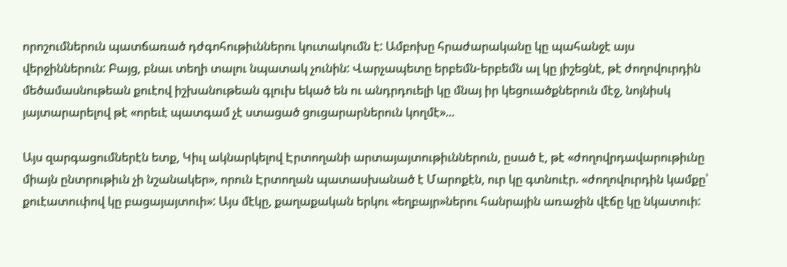որոշումներուն պատճառած դժգոհութիւններու կուտակումն է: Ամբոխը հրաժարականը կը պահանջէ այս վերջիններուն: Բայց, բնաւ տեղի տալու նպատակ չունին: Վարչապետը երբեմն-երբեմն ալ կը յիշեցնէ, թէ ժողովուրդին մեծամասնութեան քուէով իշխանութեան գլուխ եկած են ու անդրդուելի կը մնայ իր կեցուածքներուն մէջ, նոյնիսկ յայտարարելով թէ «որեւէ պատգամ չէ ստացած ցուցարարներուն կողմէ»...

Այս զարգացումներէն ետք, Կիւլ ակնարկելով Էրտողանի արտայայտութիւններուն, ըսած է, թէ «ժողովրդավարութիւնը միայն ընտրութիւն չի նշանակեր», որուն Էրտողան պատասխանած է Մարոքէն, ուր կը գտնուէր. «ժողովուրդին կամքը՝ քուէատուփով կը բացայայտուի»: Այս մէկը, քաղաքական երկու «եղբայր»ներու հանրային առաջին վէճը կը նկատուի: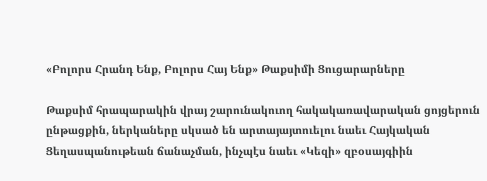«Բոլորս Հրանդ Ենք, Բոլորս Հայ Ենք» Թաքսիմի Ցուցարարները

Թաքսիմ հրապարակին վրայ շարունակուող հակակառավարական ցոյցերուն ընթացքին, ներկաները սկսած են արտայայտուելու նաեւ Հայկական Ցեղասպանութեան ճանաչման, ինչպէս նաեւ «Կեզի» զբօսայգիին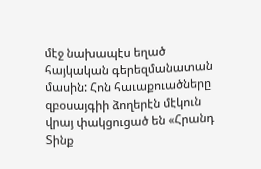մէջ նախապէս եղած հայկական գերեզմանատան մասին: Հոն հաւաքուածները զբօսայգիի ձողերէն մէկուն վրայ փակցուցած են «Հրանդ Տինք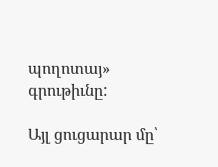պողոտայ» գրութիւնը:

Այլ ցուցարար մը՝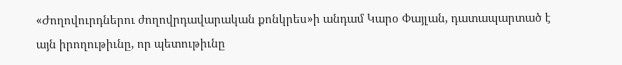«Ժողովուրդներու ժողովրդավարական քոնկրես»ի անդամ Կարօ Փայլան, դատապարտած է այն իրողութիւնը, որ պետութիւնը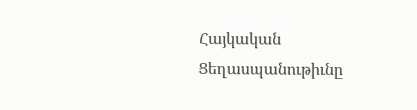Հայկական Ցեղասպանութիւնը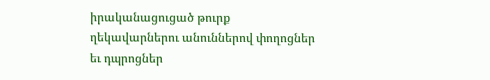իրականացուցած թուրք ղեկավարներու անուններով փողոցներ եւ դպրոցներ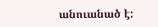անուանած է: